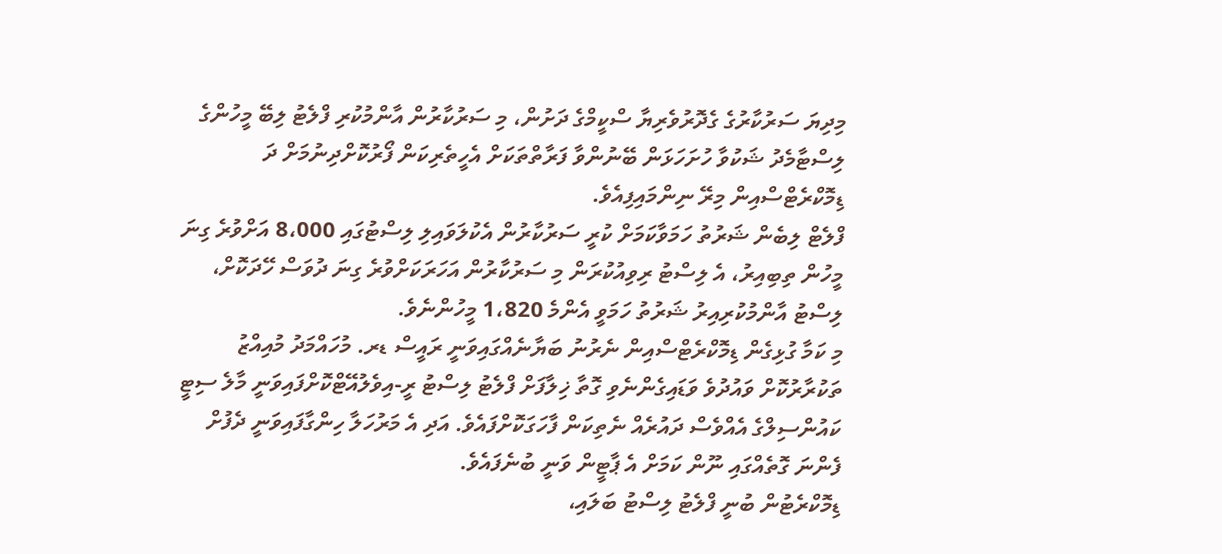މިދިޔަ ސަރުކާރުގެ ގެދޮރުވެރިޔާ ސްކީމްގެ ދަށުން، މި ސަރުކާރުން އާންމުކުރި ފްލެޓު ލިބޭ މީހުންގެ ލިސްޓާމެދު ޝަކުވާ ހުށަހަޅަން ބޭނުންވާ ފަރާތްތަކަށް އެހީތެރިކަން ފޯރުކޮށްދިނުމަށް ދަ ޑިމޮކްރެޓްސްއިން މިރޭ ނިންމައިފިއެވެ.
ފްލެޓް ލިބެން ޝަރުތު ހަމަވާކަމަށް ކުރީ ސަރުކާރުން އެކުލަވައިލި ލިސްޓުގައި 8،000 އަށްވުރެ ގިނަ މީހުން ތިބިއިރު، އެ ލިސްޓު ރިވިއުކުރަން މި ސަރުކާރުން އަހަރަކަށްވުރެ ގިނަ ދުވަސް ހޭދަކޮށް، ލިސްޓު އާންމުކުރިއިރު ޝަރުތު ހަމަވީ އެންމެ 1،820 މީހުންނެވެ.
މި ކަމާ ގުޅިގެން ޑިމޮކްރެޓްސްއިން ނެރުނު ބަޔާނެއްގައިވަނީ ރައީސް ޑރ. މުހައްމަދު މުއިއްޒު ތަކުރާރުކޮށް ވައުދުވެ ވަޑައިގެންނެވި ގޮތާ ޚިލާފަށް ފްލެޓު ލިސްޓު ރީ-އިވެލުއޭޓްކޮށްފައިވަނީ މާލެ ސިޓީ ކައުންސިލްގެ އެއްވެސް ދައުރެއް ނެތިކަން ފާހަގަކޮށްފައެވެ. އަދި އެ މަރުހަލާ ހިންގާފައިވަނީ ދެފުށް ފެންނަ ގޮތެއްގައި ނޫން ކަމަށް އެ ޕާޓީން ވަނީ ބުނެފައެވެ.
ޑިމޮކްރެޓުން ބުނީ ފްލެޓު ލިސްޓު ބަލައި،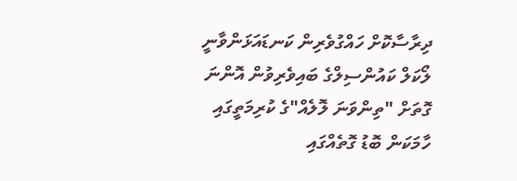ދިރާސާކޮށް ހައްގުވެރިން ކަނޑައަޅަންވާނީ ލޯކަލް ކައުންސިލްގެ ބައިވެރިވުން އޮންނަ ގޮތަށް "ތިންވަނަ ލޮލެއް"ގެ ކުރިމަތީގައި ހާމަކަން ބޮޑު ގޮތެއްގައި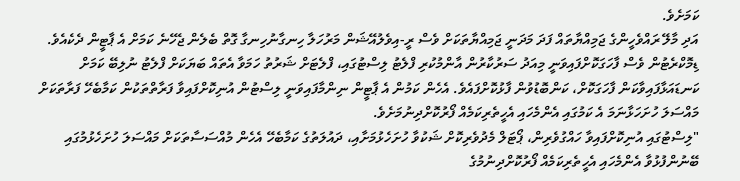ކަމަށެވެ.
އަދި މާލޭ ރައްވެހީންގެ ޖަމިއްޔާތައް ފަދަ މަދަނީ ޖަމިއްޔާތަކަށް ވެސް ރީ-އިވެލުއޭޝަން މަރުހަލާ ހިނގާނުހިނގާ ގޮތް ބެލެން ޖެހޭނެ ކަމަށް އެ ޕާޓީން ދެކެއެވެ.
ޑިމޮކްރެޓުން ވެސް ފާހަގަކޮށްފައިވަނީ މިއަދު ސަރުކާރުން އާންމުކުރި ފްލެޓު ލިސްޓުގައި، ފްލެޓަށް ޝަރުތު ހަމަވާ އެތައް ބަޔަކަށް ފްލެޓު ނުލިބޭ ކަމަށް ކަނޑައަޅާފައިވާކަން ފާހަގަކޮށް، ކަންބޮޑުވުން ފާޅުކޮށްފައެވެ. އެހެން ކަމުން އެ ޕާޓީން ނިންމާފައިވަނީ ލިސްޓުން އުނިކޮށްފައިވާ ފަރާތްތަކުން ކަމާބެހޭ ފަރާތަކަށް މައްސަލަ ހުށަހަޅާނަމަ އެ ކަމުގައި އެންމެހައި އެހީތެރިކަމެއް ފޯރުކޮށްދިނުމަށެވެ.
"ލިސްޓުގައި އުނިކޮށްފައިވާ ހައްގުވެރިން، ޕޯޓަލް މެދުވެރިކޮށް ޝަކުވާ ހުށަހެޅުމަށާއި، ދައުލަތުގެ ކަމާބެހޭ އެހެން މުއްސަސާތަކަށް މައްސަލަ ހުށަހެޅުމުގައި ބޭނުންފުޅުވާ އެންމެހައި އެހީތެރިކަމެއް ފޯރުކޮށްދިނުމުގެ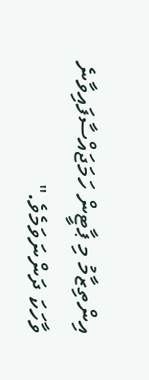އިންތިޒާމު މި ޕާޓީން ހަމަޖައްސާފައިވާނެ ވާހަކަ ދަންނަވަމެވެ."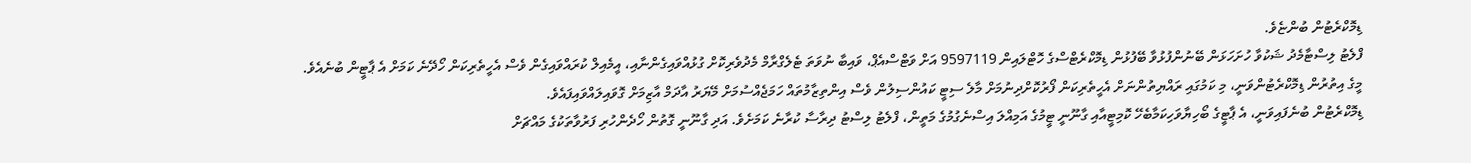ޑިމޮކްރެޓުން ބުންޏެވެ.
ފްލެޓު ލިސްޓާމެދު ޝަކުވާ ހުށަހަޅަން ބޭނުންފުޅުވާ ބޭފުޅުން ޑިމޮކްރެޓްސްގެ ހޮޓްލައިން 9597119 އަށް ވަޓްސްއެޕް، ވައިބާ ނުވަތަ ޓެލެގްރާމް މެދުވެރިކޮށް ގުޅުއްވައިގެންނާއި، އީމެއިލް ކުރައްވައިގެން ވެސް އެހީތެރިކަން ހޯދޭނެ ކަމަށް އެ ޕާޓީން ބުނެއެވެ.
މީގެ އިތުރުން ޑިމޮކްރެޓުންވަނީ، މި ކަމުގައި ރައްޔިތުންނަށް އެހީތެރިކަން ފޯރުކޮށްދިނުމަށް މާލެ ސިޓީ ކައުންސިލުން ވެސް އިންތިޒާމުތައް ހަމަޖެއްސުމަށް މޭޔަރު އާދަމް އާޒިމަށް ގޮވައިލައްވައިފައެވެ.
ޑިމޮކްރެޓުން ބުނެފައިވަނީ، އެ ޕާޓީގެ ބޯހިޔާވަހިކަމާބެހޭ ކޮމިޓީއާއި ގާނޫނީ ޓީމުގެ އަމިއްލަ އިސްނެގުމުގެ މަތީން، ފްލެޓު ލިސްޓު ދިރާސާ ކުރާނެ ކަމަށެވެ. އަދި ގާނޫނީ ގޮތުން ހޯދެންހުރި ފަރުވާތަކުގެ މައްޗަށް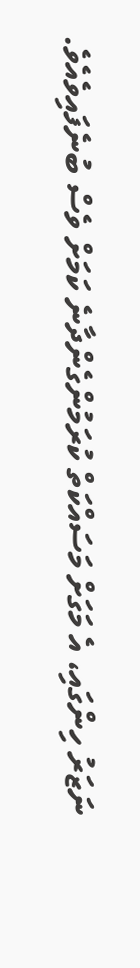ނަޒަރު ހިންގައި، އެ މަގަށް މަސައްކަތް ކުރަމުންގެންދާނެ ކަމަށް ވެސް ބުނެފައިވެއެވެ.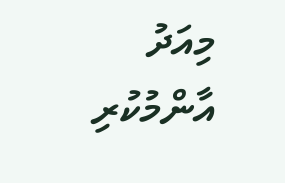މިއަދު އާންމުކުރި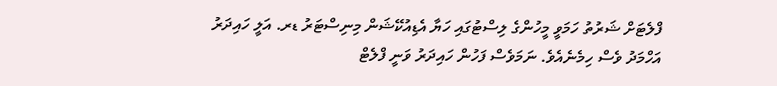ފްލެޓަށް ޝަރުތު ހަމަވީ މީހުންގެ ލިސްޓުގައި ހަޔާ އެޑިއުކޭޝަން މިނިސްޓަރު ޑރ. އަލީ ހައިދަރު އަހްމަދު ވެސް ހިމެނެއެވެ. ނަމަވެސް ފަހުން ހައިދަރު ވަނީ ފްލެޓް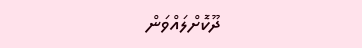ދޫކޮށްލައްވަން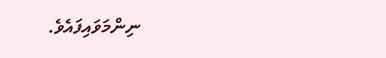ނިންމަވައިފައެވެ.